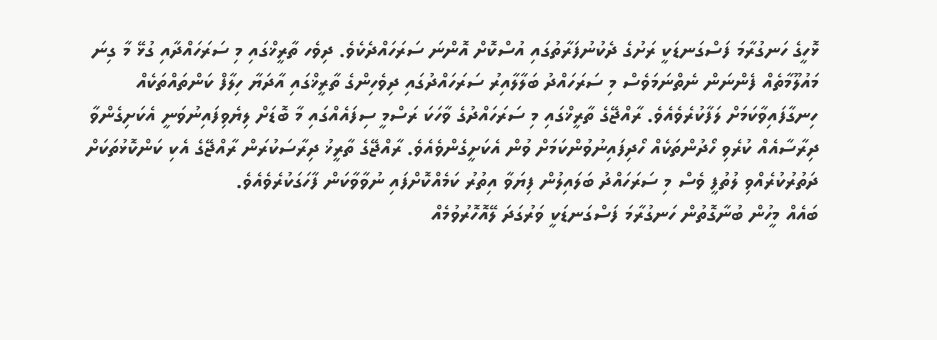ޅޮހީގެ ހަނގުރާމަ ފަސްގަނޑަކީ ރަށުގެ ދެކުނުފަރާތުގައި އުސްކޮށް އޮންނަ ސަރަހައްދެކެވެ. ދިވެހ ތާރީޚްގައި މި ސަރަހައްދާއި ގުޅޭ މާ ގިނަ މައުލޫމާތެއް ފެންނަން ނެތްނަމަވެސް މި ސަރަހައްދު ބަލާލާއިރު ސަރަހައްދުގައި ދިވެހިންގެ ތާރީޚްގައި އާދަޔާ ހިލާފް ކަންތައްތަކެއް ހިނގާފައިވާކަމަށް ލަފާކުރެވެއެވެ. ރާއްޖޭގެ ތާރީޚްގައި މި ސަރަހައްދުގެ ވާހަކަ ރަސްމީ ސިފައެއްގައި މާ ބޮޑަށް ލިޔެވިފައިނުވަނީ އެކަށިގެންވާ ދިރާސާއެއް ކުރެވި ހޯދުންތަކެއް ހޯދިފައިނުވުންކަމަށް ވުން އެކަށީގެންވެއެވެ. ރާއްޖޭގެ ތާރީޚު ދިރާސަކުރަން ރާއްޖޭގެ އެކި ކަންކޮޅުތަކަށް ދަތުރުކުރެއްވި ލުތުފީ ވެސް މި ސަރަހައްދު ބަލައިލުން ފިޔަވާ އިތުރު ކަމެއްކޮށްފައި ނުވާވާކަން ފާހަގަކުރެވެއެވެ.
ބައެއް މީހުން ބުނާގޮތުން ހަނގުރާމަ ފަސްގަނޑަކީ ވަރުގަދަ ލޭއޮހޮރުވުމެއް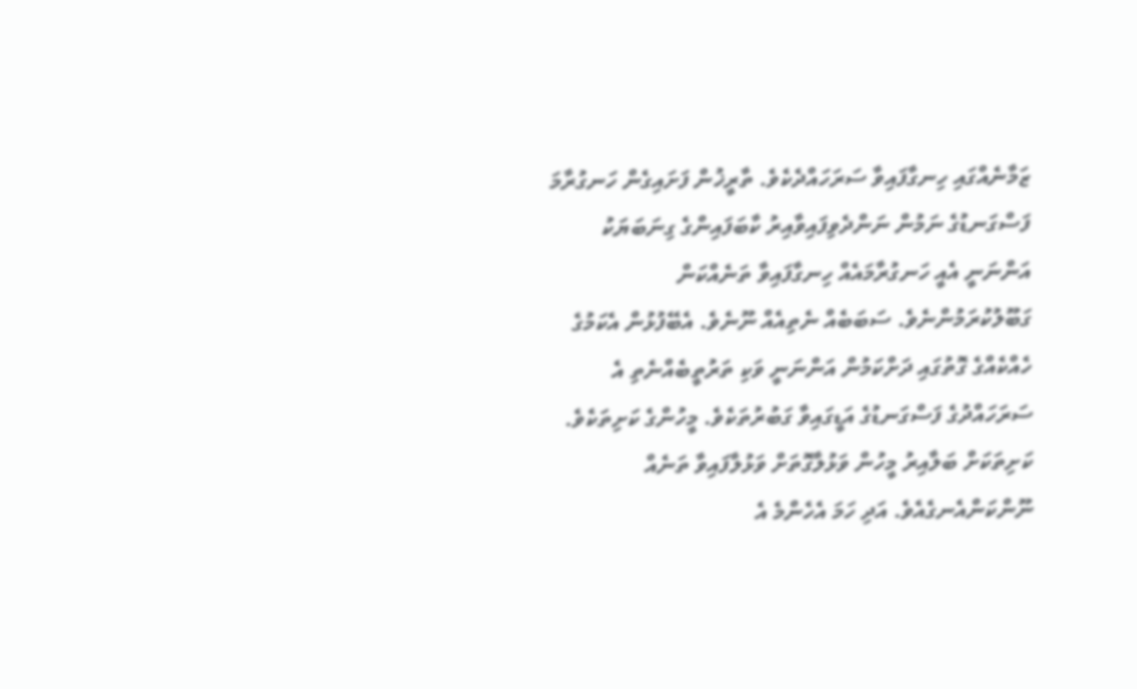ޒަމާނެއްގައި ހިނގާފައިވާ ސަރަހައްދެކެވެ. ތާރީޚުން ފަށައިގެން ހަނގުރާމަ ފަސްގަނޑުގެ ނަމުން ނަންދެވިފައިވާއިރު ކާބަފައިންގެ ގިނަބަޔަކު އަންނަނީ އެއީ ހަނގުރާމައެއް ހިނގާފައިވާ ތަނެއްކަން ގަބޫލުކުރަމުންނެވެ. ސަބަބެއް ނެތިއެއް ނޫނެވެ. އެބޭފުޅުން އެކަމުގެ ހެއްކެއްގެ ގޮތުގައި ދަށްކަމުން އަންނަނީ ވަކި ތަރުތީބެއްނެތި އެ ސަރަހައްދުގެ ފަސްގަނޑުގެ އަޑީގައިވާ ގަބުރުތަކެވެ. މީހުންގެ ކަށިތަކެވެ. ކަށިތަކަށް ބަލާއިރު މީހުން ވަޅުލާގޮތަށް ވަޅުލާފައިވާ ތަނެއް ނޫންކަންއެނގެއެވެ. އަދި ހަމަ އެހެންމެ އެ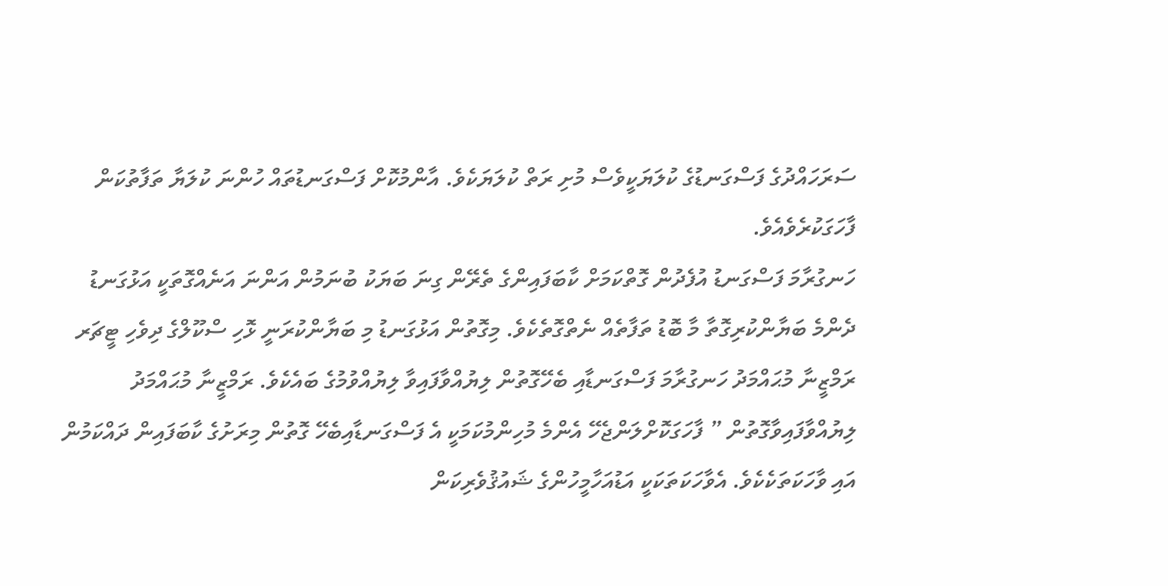ސަރަހައްދުގެ ފަސްގަނޑުގެ ކުލަޔަކީވެސް މުށި ރަތް ކުލަޔަކެވެ. އާންމުކޮށް ފަސްގަނޑުތައް ހުންނަ ކުލަޔާ ތަފާތުކަން ފާހަގަކުރެވެއެވެ.
ހަނގުރާމަ ފަސްގަނޑު އުފެދުން ގޮތްކަމަށް ކާބަފައިންގެ ތެރޭން ގިނަ ބަޔަކު ބުނަމުން އަންނަ އަނެއްގޮތަކީ އަޅުގަނޑު ދެންމެ ބަޔާންކުރިގޮތާ މާ ބޮޑު ތަފާތެއް ނެތްގޮތެކެވެ. މިގޮތުން އަޅުގަނޑު މި ބަޔާންކުރަނީ ޅޮހި ސްކޫލްގެ ދިވެހި ޓީޗަރ ރަމްޒީނާ މުޙައްމަދު ހަނގުރާމަ ފަސްގަނޑާއި ބެހޭގޮތުން ލިޔުއްވާފައިވާ ލިޔުއްވުމުގެ ބައެކެވެ. ރަމްޒީނާ މުޙައްމަދު ލިޔުއްވާފައިވާގޮތުން ” ފާހަގަކޮށްލަންޖެހޭ އެންމެ މުހިންމުކަމަކީ އެ ފަސްގަނޑާއިބެހޭ ގޮތުން މިރަށުގެ ކާބަފައިން ދައްކަމުން އައި ވާހަކަތަކެކެވެ. އެވާހަކަތަކަކީ އަޑުއަހާމީހުންގެ ޝައުޤުވެރިކަން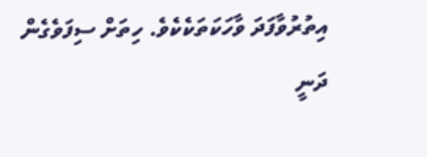އިތުރުވާފަދަ ވާހަކަތަކެކެވެ. ހިތަށް ސިފަވެގެން ދަނީ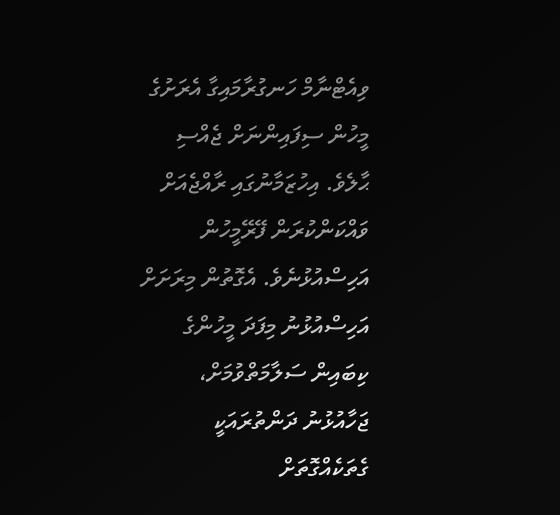ވިއެޓްނާމް ހަނގުރާމައިގާ އެރަށުގެ މީހުން ސިފައިންނަށް ޖެއްސި ޙާލެވެ. އިހުޒަމާނުގައި ރާއްޖެއަށް ވައްކަންކުރަން ފޭރޭމީހުން އަހިސްއުޅުނެވެ. އެގޮތުން މިރަށަށް އަހިސްއުޅުނު މިފަދަ މީހުންގެ ކިބައިން ސަލާމަތްވުމަށް، ޖަހާއުޅުނު ދަންތުރައަކީ ގެތަކެއްގޮތަށް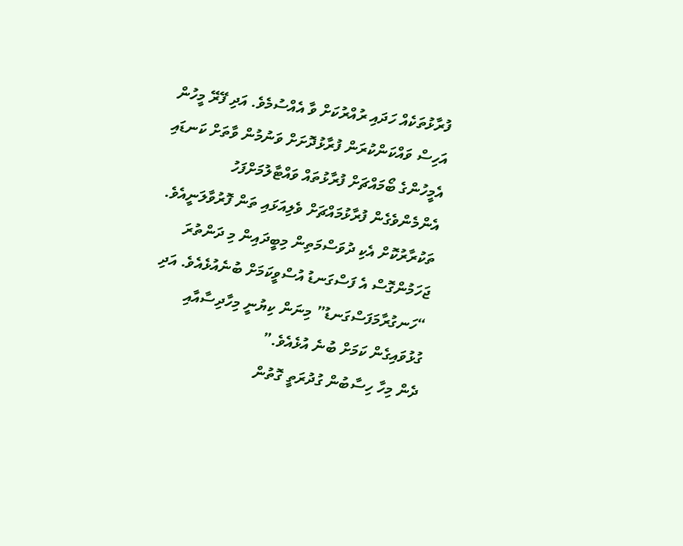ފުރާޅުތަކެއް ހަދައި ރުއްރުކަށް ވާ އެއްސުމެވެ. އަދި ފޭރޭ މީހުން އަހިސް ވައްކަންކުރަން ފުރާޅުދޮށަށް ވަނުމުން ވާތަށް ކަނޑައި އެމީހުންގެ ބޯމައްޗަށް ފުރާޅުތައް ވައްޓާލުމަށްފަހު އެންމެންވެގެން ފުރާޅުމައްޗަށް ވެލިއަޅައި ތަން ފޮރުވާލަނީއެވެ. ތަކުރާރުކޮށް އެކި ދުވަސްމަތިން މިބީދައިން މި ދަންތުރަ ޖަހަމުންގޮސް އެ ފަސްގަނޑު އުސްވީކަމަށް ބުނެއުޅެއެވެ. އަދި “ހަނގުރާމަފަސްގަނޑު” މިނަން ކިޔުނީ މިހާދިސާއާއި ގުޅުވައިގެން ކަމަށް ބުނެ އުޅެއެވެ.”
ދެން މިހާ ހިސާބުން ގުދުރަތީ ގޮތުން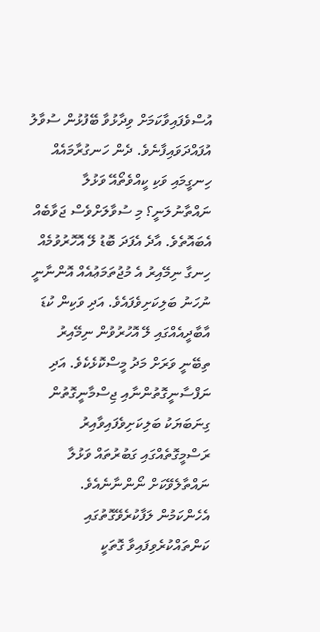އުސްވެފައިވާކަމަށް ވިދާޅުވާ ބޭފުޅުން ސުވާލު އުފައްދަވައިފާނެވެ. ދެން ހަނގުރާމައެއް ހިނގީމައި ވަކި ކީއްވެތޯއޭ ވަޅުލާ ނައްތާނުލަނީ؟ މި ސުވާލަށްވެސް ޖަވާބެއް އެބައޮތެވެ. އާދެ އެފަދަ ބޮޑު ލޭ އޮހޮރުވުމެއް ހިނގާ ނިމޭއިރު އެ މުޖުތަމަޢުއެއް އޮންނާނީ ނުހަނު ބަލިކަށިވެފައެވެ. އަދި ވަކިން ކުޑަ އާބާދީއެއްގައި ލޭ އޮހުރުވުން ނިމޭއިރު ތިބޭނީ ވަރަށް މަދު މީސްކޮޅެކެވެ. އަދި ނަފްސާނީގޮތުންނާއި ޖިސްމާނީގޮތުން ގިނަބަޔަކު ބަލިކަށިވެފައިވާއިރު ރަސްމީގޮތެއްގައި ގަބުރުތައް ވަޅުލާ ނައްތާލެވޭކަށް ނޯންނާނެއެވެ. އެހެންކަމުން ލަފާކުރެވޭގޮތުގައި ކަންތައްކުރެވިފައިވާ ގޮތަކީ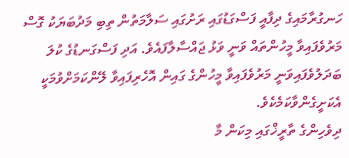ހަނގުރާމައިގެ ދިފާއީ ފަސްގަޑުގައި ރަށުގައި ސަލާމަތުން ތިބި މަދުބަޔަކު ގޮސް މަރުވެފައިވާ މީހުންތައް ވަނީ ވަޅު ޖައްސާލާފައެވެ. އަދި ފަސްގަނޑުގެ ކުލަ ބަދަލުވެފައިވަނީ މަރުވެފައިވާ މީހުންގެ ގައިން އޮހެރިފައިވާ ލޭންކަމަށްވުމަކީ އެކަށީގެންވާކަމެކެވެ.
ދިވެހިންގެ ތާރީޚްގައި މިކަން މާ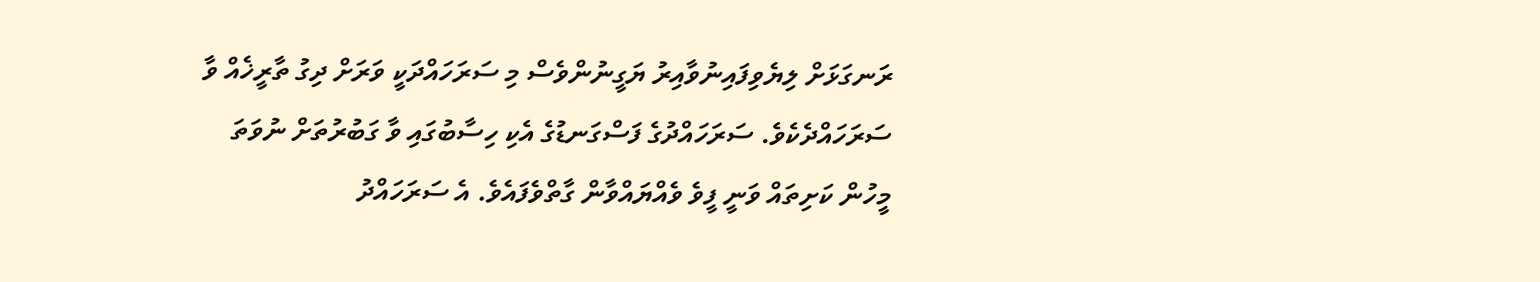ރަނގަޅަށް ލިޔެވިފައިނުވާއިރު ޔަގީނުންވެސް މި ސަރަހައްދަކީ ވަރަށް ދިގު ތާރީޚެއް ވާ ސަރަހައްދެކެވެ. ސަރަހައްދުގެ ފަސްގަނޑުގެ އެކި ހިސާބުގައި ވާ ގަބުރުތަށް ނުވަތަ މީހުން ކަށިތައް ވަނީ ފީވެ ވެއްޔައްވާން ގާތްވެފައެވެ. އެ ސަރަހައްދު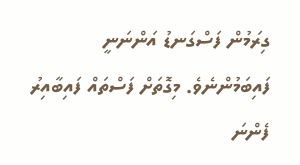ގިރަމުން ފަސްގަނޑު އަންނަނީ ފައިބަމުންނެވެ. މިގޮތަށް ފަސްތައް ފައިބާއިރު ފެންނަ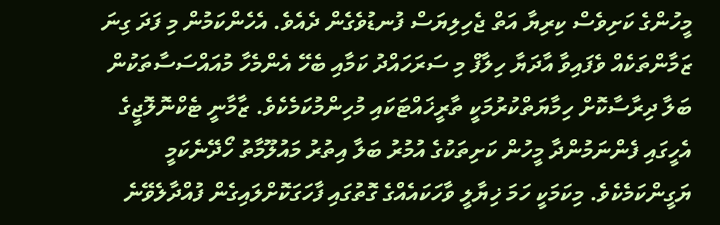މީހުންގެ ކަށިވެސް ކިރިޔާ އަތް ޖެހިލިޔަސް ފުނޑުވެގެން ދެއެވެ. އެހެންކަމުން މި ފަދަ ގިނަ ޒަމާންތަކެއް ވެފައިވާ އާދަޔާ ހިލާފް މި ސަރަހައްދު ކަމާއި ބެހޭ އެންމެހާ މުއައްސަސާތަކުން ބަލާ ދިރާސާކޮށް ހިމާޔަތްކުރުމަކީ ތާރީޚައްޓަކައި މުހިންމުކަމެކެވެ. ޒާމާނީ ޓެކްނޮލޮޖީގެ އެހީގައި ފެންނަމުންދާ މީހުން ކަށިތަކުގެ އުމުރު ބަލާ އިތުރު މައުލޫމާތު ހޯދޭނެކަމީ ޔަގީންކަމެކެވެ. މިކަމަކީ ހަމަ ޚިޔާލީ ވާހަކައެއްގެ ގޮތުގައި ފާހަގަކޮށްލައިގެން ފުއްދާލެވޭނެ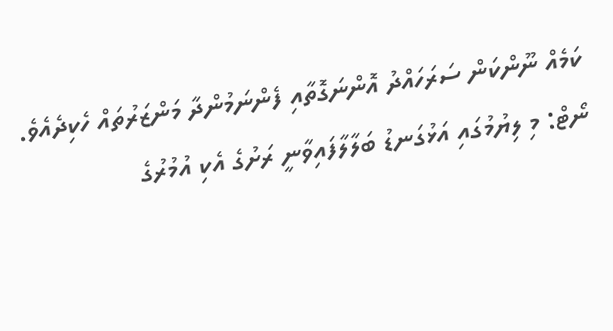ކަމެއް ނޫންކަން ސަރަހައްދު އޮންނަގޮތާއި ފެންނަމުންދާ މަންޒަރުތައް ހެކިދެއެވެ.
ނޯޓް: މި ލިޔުމުގައި އަޅުގަނޑު ބަލާލާފައިވާނީ ރަށުގެ އެކި އުމުރުގެ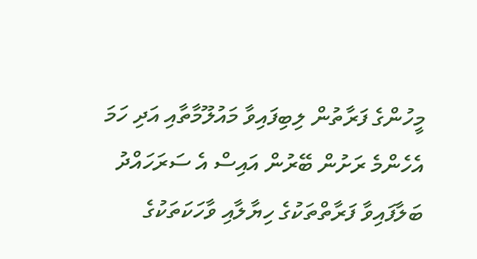މީހުންގެ ފަރާތުން ލިބިފައިވާ މައުލޫމާތާއި އަދި ހަމަ އެހެންމެ ރަށުން ބޭރުން އައިސް އެ ސަރަހައްދު ބަލާފައިވާ ފަރާތްތަކުގެ ހިޔާލާއި ވާހަކަތަކުގެ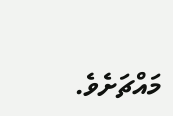މައްޗަށެވެ.